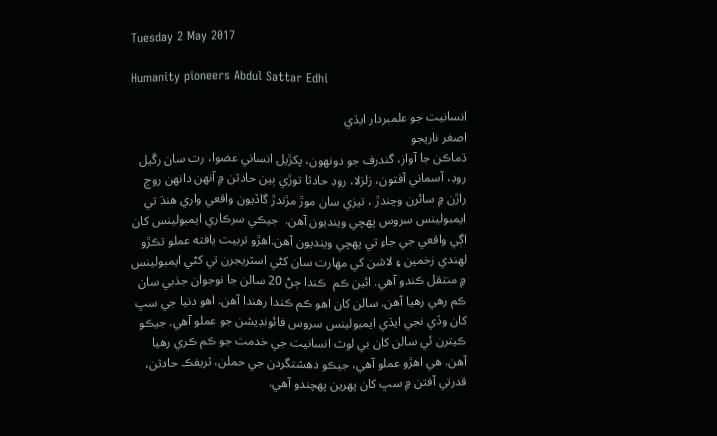Tuesday 2 May 2017

Humanity pioneers Abdul Sattar Edhi

انسانيت جو علمبردار ايڌي
اصغر ناريجو
ڌماڪن جا آواز، گندرف جو دونهون، پکڙيل انساني عضوا، رت سان رڱيل روڊ، آسماني آفتون، زلزلا، روڊ حادثا توڙي ٻين حادثن ۾ آنهن دانهن روڄ راڙن ۾ سائرن وڃندڙ ، تيزي سان موڙ مڙندڙ گاڏيون واقعي واري هنڌ تي ايمبولينس سروس پهچي وينديون آهن.  جيڪي سرڪاري ايمبولينس کان اڳي واقعي جي جاءِ تي پهچي وينديون آهن.اهڙو تربيت يافته عملو تڪڙو لهندي زخمين ۽ لاشن کي مهارت سان کڻي اسٽريجرن تي کڻي ايمبولينس ۾ منتقل ڪندو آهي. ائين ڪم  ڪندا ڄڻ 20 سالن جا نوجوان جذبي سان ڪم رهي رهيا آهن. سالن کان اهو ڪم ڪندا رهندا آهن. اهو دنيا جي سڀ کان وڏي نجي ايڌي ايمبولينس سروس فائونڊيشن جو عملو آهي. جيڪو ڪيترن ئي سالن کان بي لوث انسانيت جي خدمت جو ڪم ڪري رهيا آهن. هي اهڙو عملو آهي، جيڪو دهشتگردن جي حملن، ٽريفڪ حادثن، قدرتي آفتن ۾ سڀ کان پهرين پهچندو آهي.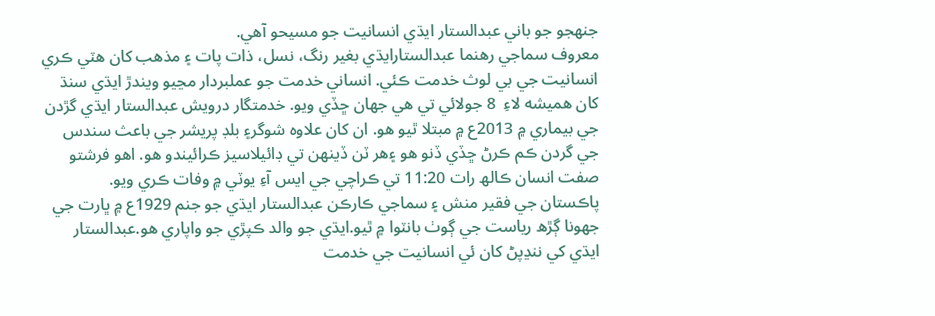جنهجو جو باني عبدالستار ايڌي انسانيت جو مسيحو آهي.
معروف سماجي رهنما عبدالستارايڌي بغير رنگ، نسل، ذات پات ۽ مذهب کان هٽي ڪري انسانيت جي بي لوث خدمت ڪئي. انساني خدمت جو عملبردار مڃيو ويندڙ ايڌي سنڌ کان هميشه لاءِ  8 جولائي تي هي جهان ڇڏي ويو. خدمتگار درويش عبدالستار ايڌي گڙدن جي بيماري ۾ 2013ع ۾ مبتلا ٿيو هو. ان کان علاوه شوگر۽ بلڊ پريشر جي باعث سندس جي گردن ڪم ڪرڻ ڇڏي ڏنو هو ۽هر ٽن ڏينهن تي ڊائيلاسيز ڪرائيندو هو. اهو فرشتو صفت انسان ڪالھ رات 11:20 تي ڪراچي جي ايس آءِ يوٽي ۾ وفات ڪري ويو.
پاڪستان جي فقير منش ۽ سماجي ڪارڪن عبدالستار ايڌي جو جنم 1929ع ۾ ڀارت جي جهونا ڳڙھ رياست جي ڳوٺ بانٽوا ۾ ٿيو.ايڌي جو والد ڪپڙي جو واپاري هو.عبدالستار ايڌي کي ننڍپڻ کان ئي انسانيت جي خدمت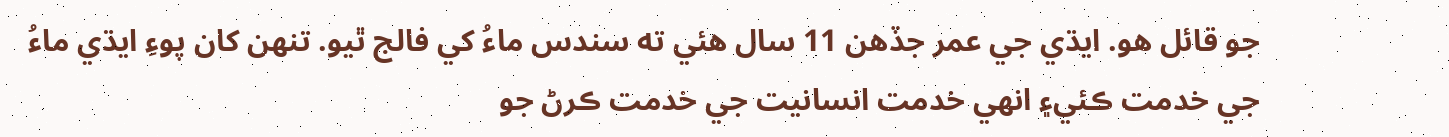جو قائل هو. ايڌي جي عمر جڏهن 11 سال هئي ته سندس ماءُ کي فالج ٿيو. تنهن کان پوءِ ايڌي ماءُ جي خدمت ڪئي۽ انهي خدمت انسانيت جي خدمت ڪرڻ جو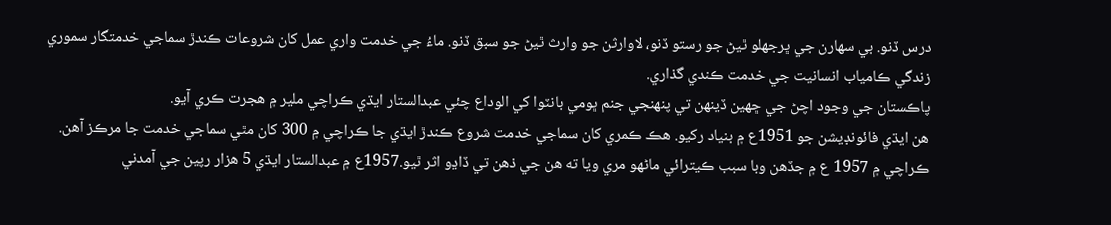درس ڏنو. بي سهارن جي ڀرجهلو ٿيڻ جو رستو ڏنو، لاوارثن جو وارث ٿيڻ جو سبق ڏنو. ماءُ جي خدمت واري عمل کان شروعات ڪندڙ سماجي خدمتگار سموري زندگي ڪامياب انسانيت جي خدمت ڪندي گذاري.
پاڪستان جي وجود اچڻ جي ڇهين ڏينهن تي پنهنجي جنم ڀومي بانٽوا کي الوداع چئي عبدالستار ايڌي ڪراچي ملير ۾ هجرت ڪري آيو.
هن ايڌي فائونڊيشن جو 1951ع ۾ بنياد رکيو. هڪ ڪمري کان سماجي خدمت شروع ڪندڙ ايڌي جا ڪراچي ۾ 300 کان مٿي سماجي خدمت جا مرڪز آهن. ڪراچي ۾ 1957 ع ۾ جڏهن وبا سبب ڪيترائي ماڻهو مري ويا ته هن جي ذهن تي ڏاڍو اثر ٿيو.1957ع ۾ عبدالستار ايڌي 5 هزار رپين جي آمدني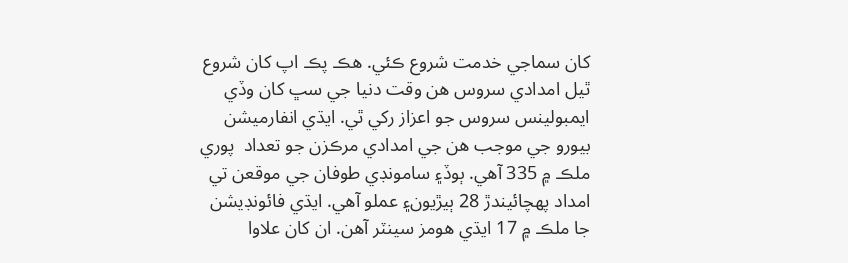کان سماجي خدمت شروع ڪئي. هڪ پڪ اپ کان شروع ٿيل امدادي سروس هن وقت دنيا جي سڀ کان وڏي ايمبولينس سروس جو اعزاز رکي ٿي. ايڌي انفارميشن بيورو جي موجب هن جي امدادي مرڪزن جو تعداد  پوري ملڪ ۾ 335 آهي. ٻوڏ۽ سامونڊي طوفان جي موقعن تي امداد پهچائيندڙ 28 ٻيڙيون۽ عملو آهي. ايڌي فائونڊيشن جا ملڪ ۾ 17 ايڌي هومز سينٽر آهن. ان کان علاوا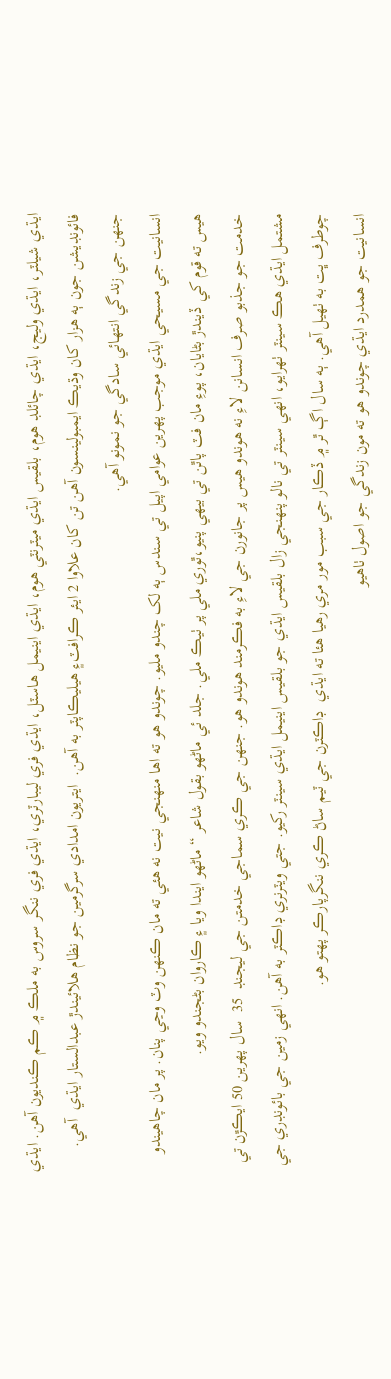ايڌي شيلٽر، ايڌي وليج، ايڌي چائلڊ هوم، بلقيس ايڌي ميٽرنٽي هوم، ايڌي اينيمل هاسٽل، ايڌي فري ليبارٽري، ايڌي فري ننگر سروس به ملڪ ۾ ڪم ڪنديون آهن. ايڌي فائونڊيشن جون ٻه هزار کان وڌيڪ ايمبولينسون آهن تن کان علاوا 2 ايئر ڪرافٽ۽ هيليڪاپٽر به آهن.  ايتريون امدادي سرگرمين جو نظام هلائيندڙ عبدالستار ايڌي  آهي. جنهن جي زندگي انتهائي سادگي جو نمونو آهي.
انسانيت جي مسيحي ايڌي موجب پهرين عوامي اپيل تي سندس ٻه لک چندو مليو. چوندو هو ته اها منهنجي نيت نه هئي ته مان ڪنهن وٽ وڃي پنان. پر مان چاهيندو هيس ته قوم کي ڏيندڙ بڻايان، پوءِ مان فٽ پاٿن تي بيهي پنيو،ٿوري ملي پر ٺيڪ ملي. جلد ئي ماڻهو بقول شاعر “ ماڻهو ايندا ويا ۽ ڪاروان بڻجندو ويو.
خدمت جو جذبو صرف انسانن لاءِ نه هوندو هيس پر جانورن جي لاءِ به فڪرمند هوندو هو. جنهن جي ڪري سماجي خدمتن جي ليجنڊ  35  سال پهرين 50 ايڪڙن تي مشتمل ايڌي هڪ سينٽر ٺهرايو، انهي سينٽر تي نالو پنهنجي زال بلقيس ايڌي جو بلقيس اينيمل ايڌي سينٽر رکيو. جتي ويٽرنري ڊاڪٽر به آهن. انهي زمين جي بائونڊري جي چوطرف ڀت به ٺهيل آهي. ٻه سال اڳ ٿر ۾ ڏڪار جي سبب مور مري رهيا هئا ته ايڌي  ڊاڪٽرن جي ٽيم ساڻ ڪري ننگرپارڪر پهتو هو.
انسانيت جو همدرد ايڌي چوندو هو ته مون زندگي جو اصول ٺاهيو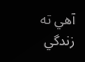آهي ته زندگي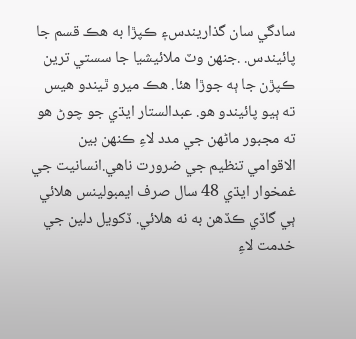سادگي سان گذاريندس۽ ڪپڙا به هڪ قسم جا پائيندس. .جنهن وٽ ملائيشيا جا سستي ترين ڪپڙن جا ٻه جوڙا هئا. هڪ ميرو ٿيندو هيس ته ٻيو پائيندو هو. عبدالستار ايڌي جو چوڻ هو ته مجبور ماڻهن جي مدد لاءِ ڪنهن بين الاقوامي تنظيم جي ضرورت ناهي.انسانيت جي غمخوار ايڌي 48 سال صرف ايمبولينس هلائي ٻي گاڏي ڪڏهن به نه هلائي. ڏکويل دلين جي خدمت لاءِ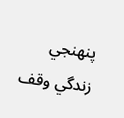پنهنجي زندگي وقف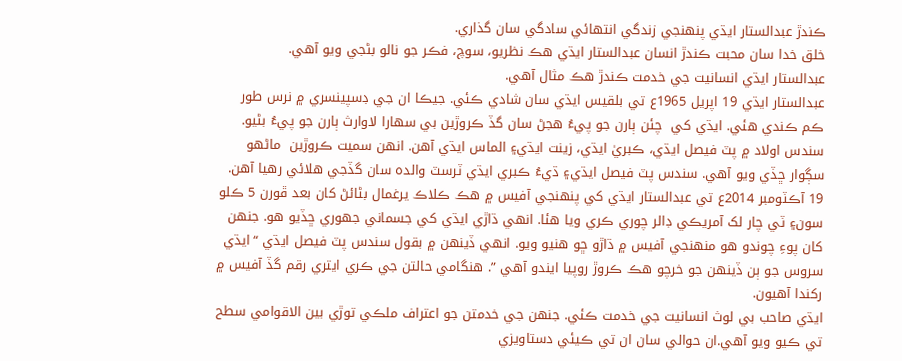ڪندڙ عبدالستار ايڌي پنهنجي زندگي انتهائي سادگي سان گذاري.
خلق خدا سان محبت ڪندڙ انسان عبدالستار ايڌي هڪ نظريو، سوچ، فڪر جو نالو بڻجي ويو آهي.
عبدالستار ايڌي انسانيت جي خدمت ڪندڙ هڪ مثال آهي.
عبدالستار ايڌي 19 اپريل 1965ع تي بلقيس ايڌي سان شادي ڪئي. جيڪا ان جي ڊسپينسري ۾ نرس طور ڪم ڪندي هئي. ايڌي کي  چئن ٻارن جو پيءُ هجڻ سان گڏ ڪروڙين بي سهارا لاوارث ٻارن جو پيءُ بڻيو. سندس اولاد ۾ پٽ فيصل ايڌي، ڪبريٰ ايڌي، زينت ايڌي۽ الماس ايڌي آهن. انهن سميت ڪروڙين  ماڻهو سڳوار ڇڏي ويو آهي. سندس پٽ فيصل ايڌي۽ ڌيءُ ڪبري ايڌي ٽرسٽ والده سان گڏجي هلائي رهيا آهن.
19 آڪٽومبر 2014ع تي عبدالستار ايڌي کي پنهنجي آفيس ۾ هڪ ڪلاڪ يرغمال بڻائڻ کان بعد ڦورن 5 ڪلو سون۽ ٽي چار لک آمريڪي ڊالر چوري ڪري ويا هئا. انهي ڌاڙي ايڌي کي جسماني جهوري ڇڏيو هو. جنهن کان پوءِ چوندو هو منهنجي آفيس ۾ ڌاڙو ڇو هنيو ويو. انهي ڏينهن ۾ بقول سندس پٽ فيصل ايڌي “ايڌي سروس جو ٻن ڏينهن جو خرچو هڪ ڪروڙ روپيا ايندو آهي ”. هنگامي حالتن جي ڪري ايتري رقم گڏ آفيس ۾ رکندا آهيون.
ايڌي صاحب بي لوث انسانيت جي خدمت ڪئي. جنهن جي خدمتن جو اعتراف ملڪي توڙي بين الاقوامي سطح تي ڪيو ويو آهي.ان حوالي سان ان تي ڪيئي دستاويزي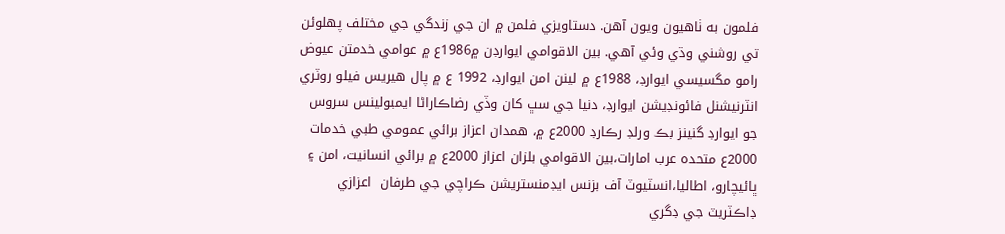فلمون به ٺاهيون ويون آهن. دستاويزي فلمن ۾ ان جي زندگي جي مختلف پهلوئن تي روشني وڌي وئي آهي. بين الاقوامي ايوارڊن ۾1986ع ۾ عوامي خدمتن عيوض رامو مگسيسي ايوارڊ، 1988ع ۾ لينن امن ايوارڊ، 1992 ع ۾ پال هيريس فيلو روٽري انٽرنيشنل فائونڊيشن ايوارڊ، دنيا جي سڀ کان وڏي رضاڪاراڻا ايمبولينس سروس جو ايوارڊ گنينز بڪ ورلڊ رڪارڊ 2000ع ۾، همدان اعزاز برائي عمومي طبي خدمات 2000ع متحده عرب امارات،بين الاقوامي بلزان اعزاز 2000ع ۾ برائي انسانيت، امن ۽ ڀائيچارو، اطاليا،انسٽيوٽ آف بزنس ايڊمنستريشن ڪراچي جي طرفان  اعزازي ڊاڪٽريٽ جي ڊگري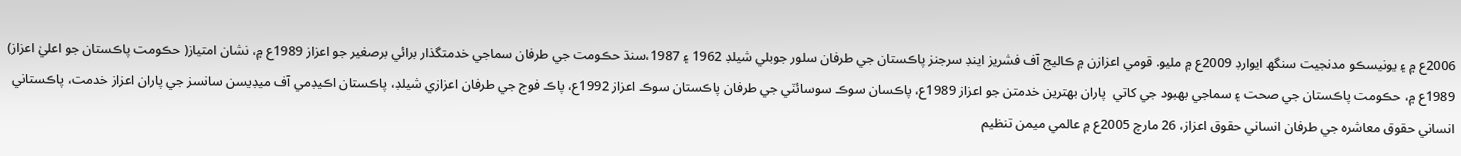2006ع ۾ ۽ يونيسڪو مدنجيت سنگھ ايوارڊ 2009ع ۾ مليو. قومي اعزازن ۾ ڪاليج آف فشريز اينڊ سرجنز پاڪستان جي طرفان سلور جوبلي شيلڊ 1962 ۽ 1987،سنڌ حڪومت جي طرفان سماجي خدمتگذار برائي برصغير جو اعزاز 1989ع ۾، نشان امتياز( حڪومت پاڪستان جو اعليٰ اعزاز) 1989ع ۾، حڪومت پاڪستان جي صحت ۽ سماجي بهبود جي کاتي  پاران بهترين خدمتن جو اعزاز 1989ع، پاڪسان سوڪ سوسائٽي جي طرفان پاڪستان سوڪ اعزاز 1992ع، پاڪ فوج جي طرفان اعزازي شيلڊ، پاڪستان اڪيڊمي آف ميڊيسن سانسز جي پاران اعزاز خدمت، پاڪستاني انساني حقوق معاشره جي طرفان انساني حقوق اعزاز، 26 مارچ 2005ع ۾ عالمي ميمن تنظيم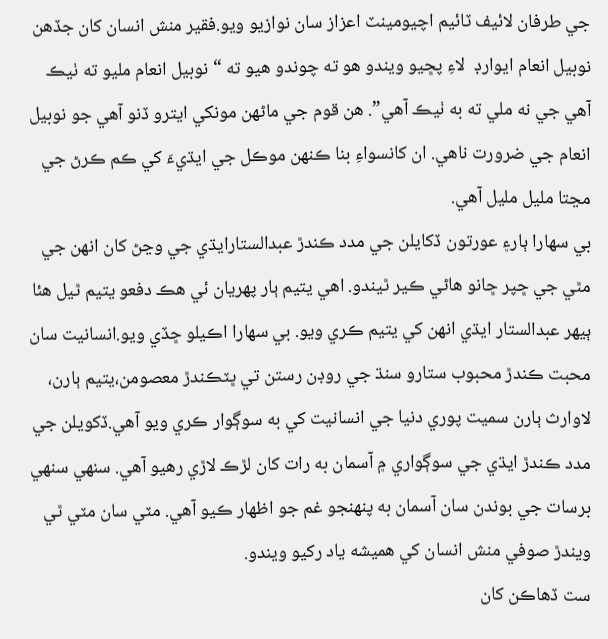جي طرفان لائيف ٽائيم اچيومينٽ اعزاز سان نوازيو ويو.فقير منش انسان کان جڏهن نوبيل انعام ايوارڊ  لاءِ پڇيو ويندو هو ته چوندو هيو ته “ نوبيل انعام مليو ته ٺيڪ آهي جي نه ملي ته به ٺيڪ آهي”. هن قوم جي ماڻهن مونکي ايترو ڏنو آهي جو نوبيل انعام جي ضرورت ناهي. ان کانسواءِ بنا ڪنهن موڪل جي ايڌيءَ کي ڪم ڪرڻ جي مڃتا مليل مليل آهي.
بي سهارا ٻار۽ عورتون ڏکايلن جي مدد ڪندڙ عبدالستارايڌي جي وڃڻ کان انهن جي مٿي جي ڇپر ڇانو هاڻي ڪير ٿيندو. اهي يتيم ٻار پهريان ئي هڪ دفعو يتيم ٿيل هئا ٻيهر عبدالستار ايڌي انهن کي يتيم ڪري ويو. بي سهارا اڪيلو ڇڏي ويو.انسانيت سان محبت ڪندڙ محبوب ستارو سنڌ جي روڊن رستن تي ڀٽڪندڙ معصومن،يتيم ٻارن، لاوارث ٻارن سميت پوري دنيا جي انسانيت کي به سوڳوار ڪري ويو آهي.ڏکويلن جي مدد ڪندڙ ايڌي جي سوڳواري ۾ آسمان به رات کان لڙڪ لاڙي رهيو آهي. سنهي سنهي برسات جي بوندن سان آسمان به پنهنجو غم جو اظهار ڪيو آهي. مٽي سان مٽي ٿي ويندڙ صوفي منش انسان کي هميشه ياد رکيو ويندو.
ست ڏهاڪن کان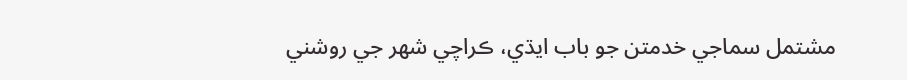مشتمل سماجي خدمتن جو باب ايڌي، ڪراچي شهر جي روشني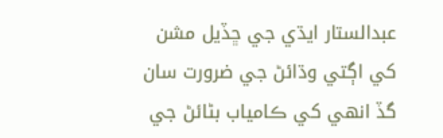عبدالستار ايڌي جي ڇڏيل مشن کي اڳتي وڌائڻ جي ضرورت سان گڏ انهي کي ڪامياب بڻائڻ جي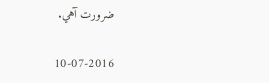ضرورت آهي.

10-07-2016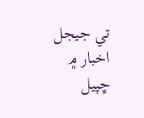تي جيجل اخبار ۾ ڇپيل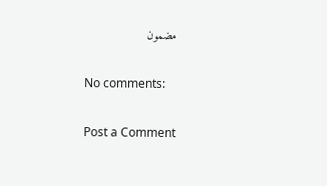مضمون

No comments:

Post a Comment